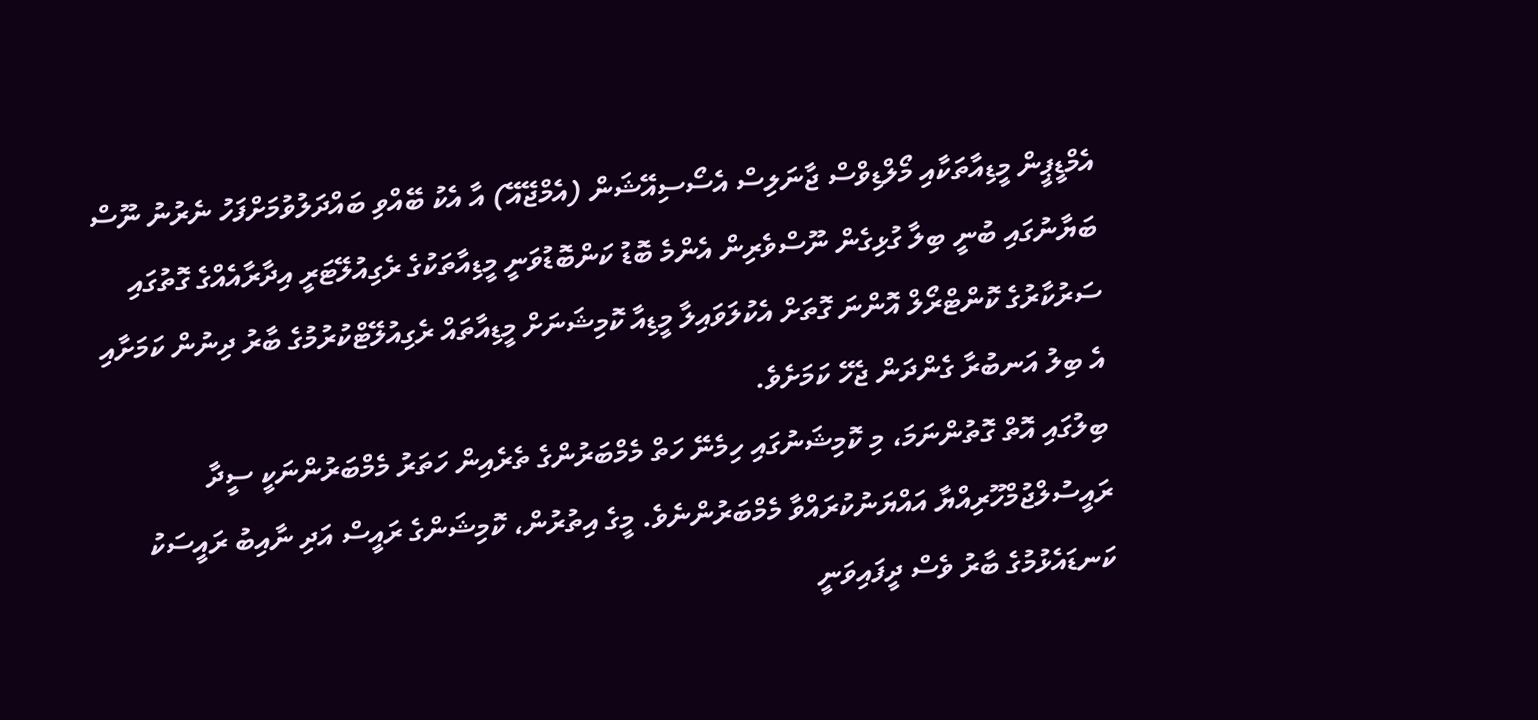އެމްޑީޕީން މީޑިއާތަކާއި މޯލްޑިވްސް ޖާނަލިސް އެސޯސިއޭޝަން (އެމްޖޭއޭ) އާ އެކު ބޭއްވި ބައްދަލުވުމަށްފަހު ނެރުނު ނޫސް ބަޔާނުގައި ބުނީ ބިލާ ގުޅިގެން ނޫސްވެރިން އެންމެ ބޮޑު ކަންބޮޑުވަނީ މީޑިއާތަކުގެ ރެގިއުލޭޓަރީ އިދާރާއެއްގެ ގޮތުގައި ސަރުކާރުގެ ކޮންޓްރޯލް އޮންނަ ގޮތަށް އެކުލަވައިލާ މީޑިއާ ކޮމިޝަނަށް މީޑިއާތައް ރެގިއުލޭޓްކުރުމުގެ ބާރު ދިނުން ކަމަށާއި އެ ބިލު އަނބުރާ ގެންދަން ޖެހޭ ކަމަށެވެ.
ބިލުގައި އޮތް ގޮތުންނަމަ، މި ކޮމިޝަނުގައި ހިމެނޭ ހަތް މެމްބަރުންގެ ތެރެއިން ހަތަރު މެމްބަރުންނަކީ ސީދާ ރައީސުލްޖުމްހޫރިއްޔާ އައްޔަނުކުރައްވާ މެމްބަރުންނެވެ. މީގެ އިތުރުން، ކޮމިޝަންގެ ރައީސް އަދި ނާއިބު ރައީސަކު ކަނޑައެޅުމުގެ ބާރު ވެސް ދީފައިވަނީ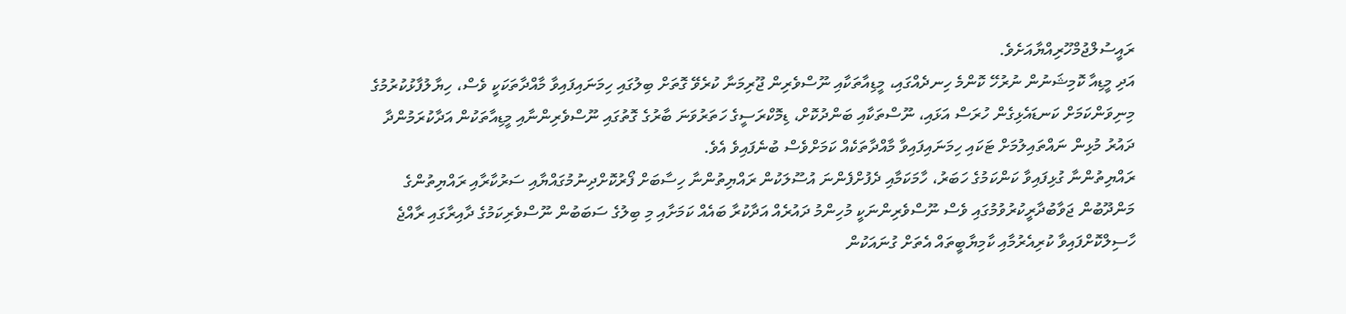ރައީސުލްޖުމްހޫރިއްޔާއަށެވެ.
އަދި މީޑިއާ ކޮމިޝަނުން ނުރުހޭ ކޮންމެ ހިނދެއްގައި، މީޑިއާތަކާއި ނޫސްވެރިން ޖޫރިމަނާ ކުރެވޭ ގޮތަށް ބިލުގައި ހިމަނައިފައިވާ މާއްދާތަކަކީ ވެސް، ހިޔާލުފާޅުކުރުމުގެ މިނިވަންކަމަށް ކަނޑައެޅިގެން ހުރަސް އަޅައި، ނޫސްތަކާއި ބަންދުކޮށް، ޑިމޮކްރަސީގެ ހަތަރުވަނަ ބާރުގެ ގޮތުގައި ނޫސްވެރިންނާއި މީޑިއާތަކުން އަދާކުރަމުންދާ ދައުރު މުޅިން ނައްތައިލުމަށް ޓަކައި ހިމަނައިފައިވާ މާއްދާތަކެއް ކަމަށްވެސް ބުނެފައިވެ އެވެ.
ރައްޔިތުންނާ ގުޅިފައިވާ ކަންކަމުގެ ހަބަރު، ހާމަކަމާއި ދެފުށްފެންނަ އުސޫލަކުން ރައްޔިތުންނާ ހިސާބަށް ފޯރުކޮށްދިނުމުގައްޔާއި ސަރުކާރާއި ރައްޔިތުންގެ މަންދޫބުން ޖަވާބުދާރީކުރުވުމުގައި ވެސް ނޫސްވެރިންނަކީ މުހިންމު ދައުރެއް އަދާކުރާ ބައެއް ކަމަށާއި މި ބިލުގެ ސަބަބުން ނޫސްވެރިކަމުގެ ދާއިރާގައި ރާއްޖެ ހާސިލްކޮށްފައިވާ ކުރިއެރުމާއި ކާމިޔާބީތައް އެތަށް ގުނައަކުން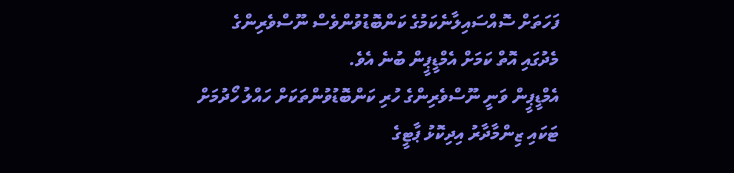ފަހަތަށް ސޮއްސައިލާނެކަމުގެ ކަންބޮޑުވުންވެސް ނޫސްވެރިންގެ މެދުގައި އޮތް ކަމަށް އެމްޑީޕީން ބުނެ އެވެ.
އެމްޑީޕީން ވަނީ ނޫސްވެރިންގެ ހުރި ކަންބޮޑުވުންތަކަށް ހައްލު ހޯދުމަށް ޓަކައި ޒިންމާދާރު އިދިކޮޅު ޕާޓީގެ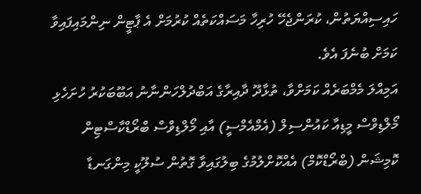ހައިސިއްޔަތުން، ކުރަންޖެހޭ ހުރިހާ މަސައްކަތެއް ކުރުމަށް އެ ޕާޓީން ނިންމައިފައިވާ ކަމަށް ބުނެފަ އެވެ.
އަމިއްލަ މެމްބަރެއް ކަމަށްވާ، ތުޅާދޫ ދާއިރާގެ އަބްދުލްހަންނާނު އަބޫބަކުރު ހުށަހެޅި މޯލްޑިވްސް މީޑިއާ ކައުންސިލް (އެމްއެމްސީ) އާއި މޯލްޑިވްސް ބްރޯޑްކާސްޓިން ކޮމިޝަން (ބްރޯޑްކޮމް) އެއްކޮށްލުމުގެ ބިލުގައިވާ ގޮތުން ސުލޫކީ މިންގަނޑާ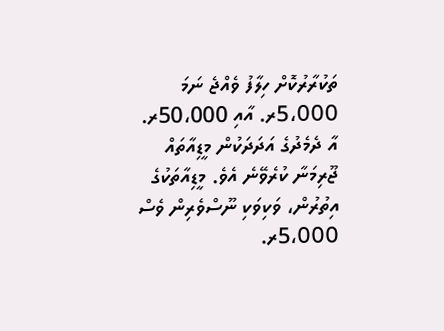ތަކުރާރުކޮށް ހިލާފު ވެއްޖެ ނަމަ 5،000ރ. އާއި 50،000ރ. އާ ދެމެދުގެ އަދަދަކުން މީޑިއާތައް ޖޫރިމަނާ ކުރެވޭނެ އެވެ. މީޑިއާތަކުގެ އިތުރުން، ވަކިވަކި ނޫސްވެރިން ވެސް 5،000ރ.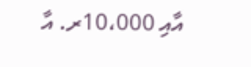އާއި 10،000ރ. އާ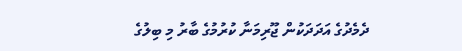ދެމެދުގެ އަދަދަކުން ޖޫރިމަނާ ކުރުމުގެ ބާރު މި ބިލުގެ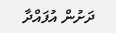ދަށުން އުފައްދާ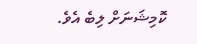ކޮމިޝަނަށް ލިބެ އެވެ.